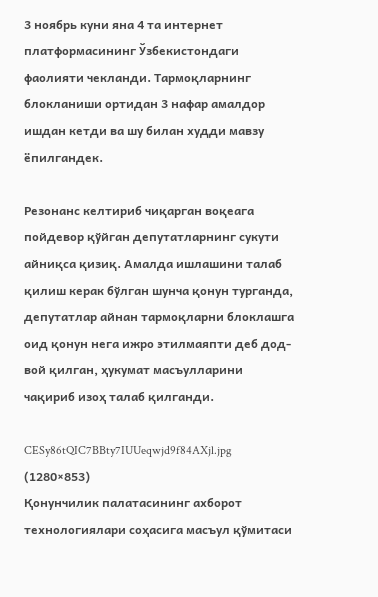3 ноябрь куни яна 4 та интернет платформасининг Ўзбекистондаги фаолияти чекланди. Тармоқларнинг блокланиши ортидан 3 нафар амалдор ишдан кетди ва шу билан худди мавзу ёпилгандек.

Резонанс келтириб чиқарган воқеага пойдевор қўйган депутатларнинг сукути айниқса қизиқ. Амалда ишлашини талаб қилиш керак бўлган шунча қонун турганда, депутатлар айнан тармоқларни блоклашга оид қонун нега ижро этилмаяпти деб дод-вой қилган, ҳукумат масъулларини чақириб изоҳ талаб қилганди.

CESy86tQIC7BBty7IUUeqwjd9f84AXjl.jpg (1280×853)
Қонунчилик палатасининг ахборот технологиялари соҳасига масъул қўмитаси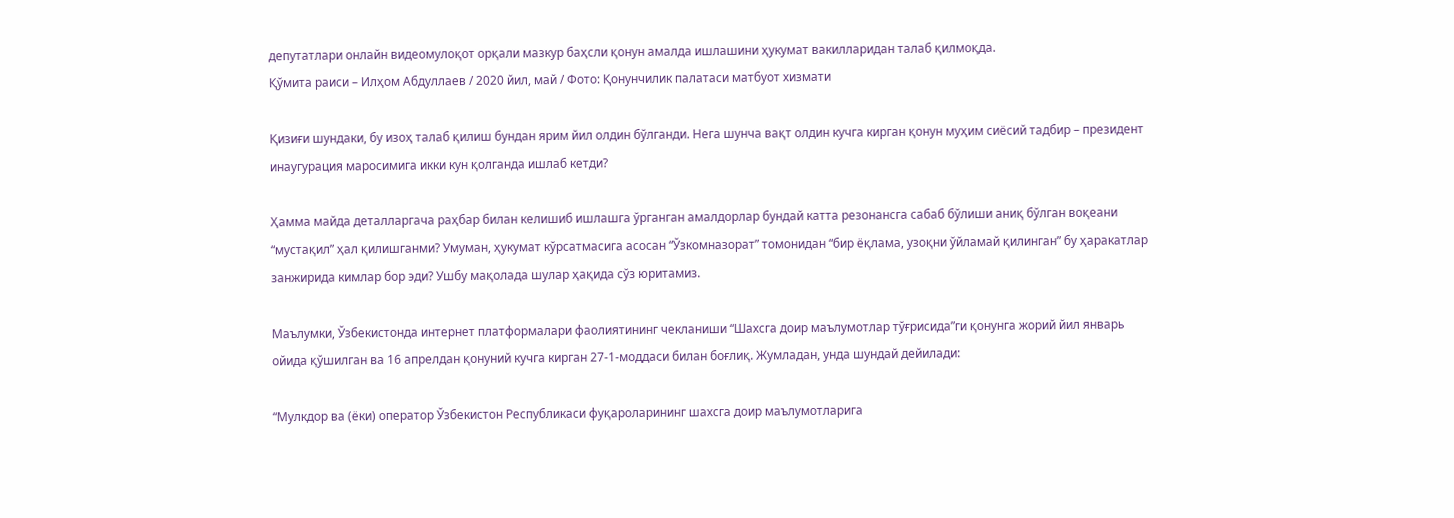депутатлари онлайн видеомулоқот орқали мазкур баҳсли қонун амалда ишлашини ҳукумат вакилларидан талаб қилмоқда.
Қўмита раиси – Илҳом Абдуллаев / 2020 йил, май / Фото: Қонунчилик палатаси матбуот хизмати

Қизиғи шундаки, бу изоҳ талаб қилиш бундан ярим йил олдин бўлганди. Нега шунча вақт олдин кучга кирган қонун муҳим сиёсий тадбир – президент инаугурация маросимига икки кун қолганда ишлаб кетди?

Ҳамма майда деталларгача раҳбар билан келишиб ишлашга ўрганган амалдорлар бундай катта резонансга сабаб бўлиши аниқ бўлган воқеани “мустақил” ҳал қилишганми? Умуман, ҳукумат кўрсатмасига асосан “Ўзкомназорат” томонидан “бир ёқлама, узоқни ўйламай қилинган” бу ҳаракатлар занжирида кимлар бор эди? Ушбу мақолада шулар ҳақида сўз юритамиз.

Маълумки, Ўзбекистонда интернет платформалари фаолиятининг чекланиши “Шахсга доир маълумотлар тўғрисида”ги қонунга жорий йил январь ойида қўшилган ва 16 апрелдан қонуний кучга кирган 27-1-моддаси билан боғлиқ. Жумладан, унда шундай дейилади:

“Мулкдор ва (ёки) оператор Ўзбекистон Республикаси фуқароларининг шахсга доир маълумотларига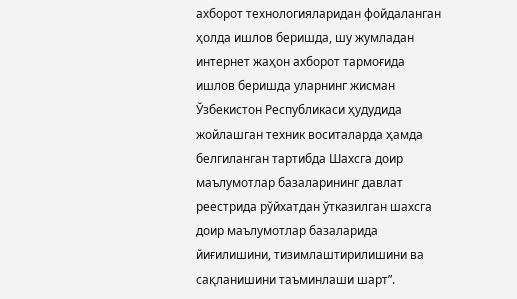ахборот технологияларидан фойдаланган ҳолда ишлов беришда, шу жумладан интернет жаҳон ахборот тармоғида ишлов беришда уларнинг жисман Ўзбекистон Республикаси ҳудудида жойлашган техник воситаларда ҳамда белгиланган тартибда Шахсга доир маълумотлар базаларининг давлат реестрида рўйхатдан ўтказилган шахсга доир маълумотлар базаларида йиғилишини, тизимлаштирилишини ва сақланишини таъминлаши шарт”.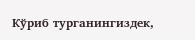Кўриб турганингиздек,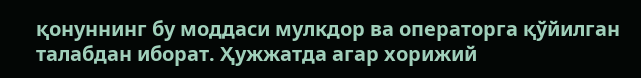қонуннинг бу моддаси мулкдор ва операторга қўйилган талабдан иборат. Ҳужжатда агар хорижий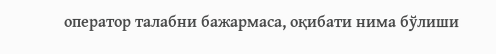оператор талабни бажармаса, оқибати нима бўлиши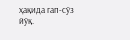ҳақида гап-сўз йўқ.